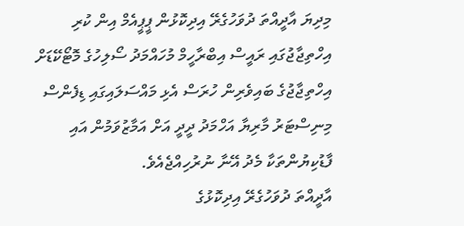މިދިޔަ އާދީއްތަ ދުވަހުގެރޭ އިދިކޮޅުން ޕީޕީއެމް އިން ކުރި އިހްތިޖާޖުގައި ރައީސް އިބްރާހީމް މުހައްމަދު ސޯލިހުގެ މޮޓޯކޭޑަށް އިހްތިޖާޖުގެ ބައިވެރިން ހުރަސް އެޅި މައްސަލައިގައި ޑިފެންސް މިނިސްޓަރު މާރިޔާ އަހްމަދު ދީދީ އަށް އަމާޒުވަމުން އައި ފާޑުކިޔުންތަކާ މެދު އޭނާ ނުރުހިއްޖެއެވެ.
އާދީއްތަ ދުވަހުގެރޭ އިދިކޮޅުގެ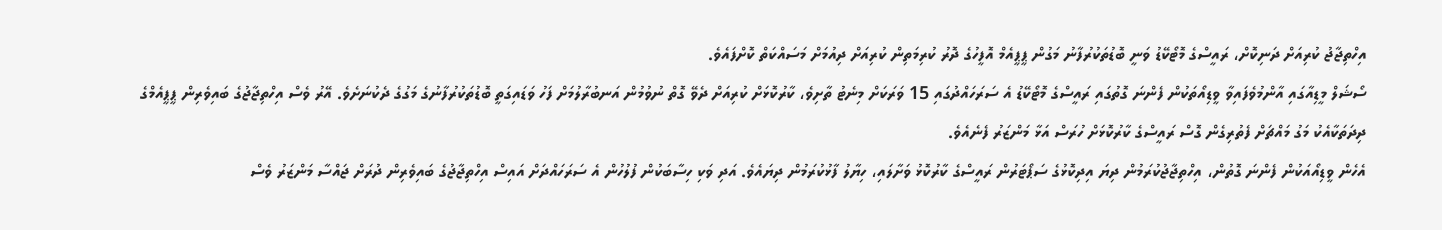އިހްތިޖާޖު ކުރިއަށް ދަނިކޮށް، ރައީސްގެ މޮޓޯކޭޑު ވަނީ ބޮޑުތަކުރުފާނު މަގުން ޕީޕީއެމް އޮފީހުގެ ދޮރު ކުރިމަތިން ކުރިއަށް ދިއުމަށް މަސައްކަތް ކޮށްފައެވެ.
ސޯޝަލް މީޑިއާގައި އާންމުވެފައިވާ ވީޑިއޯތަކުން ފެންނަ ގޮތުގައި ރައީސްގެ މޮޓޯކޭޑު އެ ސަރަހައްދުގައި 15 ވަރަކަށް މިނެޓު ތާށިވެ، ކާރުކޮޅަށް ކުރިއަށް ދެވޭ ގޮތް ނުވުމުން އަނބުރާލުމަށް ފަހު ވަޑައިގަތީ ބޮޑުތަކުރުފާނުގެ މަގުގެ ދެކުނަށެވެ. އޭރު ވެސް އިހްތިޖާޖުގެ ބައިވެރިން ޕީޕީއެމްގެ ދިދަތަކާއެކު މަގު މައްޗަށް ފެތުރިގެން ގޮސް ރައީސްގެ ކާރުކޮޅަށް ހުރަސް އަޅާ މަންޒަރު ފެނެއެވެ.
އެހެން ވީޑިއޯއަކުން ފެންނަ ގޮތުން، އިހްތިޖާޖުކުރަމުން ދިޔަ އިދިކޮޅުގެ ސަޕޯޓަރުން ރައީސްގެ ކާރުކޮޅު ވަށާލައި، ހިޔާލު ފާޅުކުރަމުން ދިޔައެވެ. އަދި ވަކި ހިސާބަކުން ފުލުހުން އެ ސަރަހައްދަށް އައިސް އިހްތިޖާޖުގެ ބައިވެރިން ދުރަށް ޖައްސާ މަންޒަރު ވެސް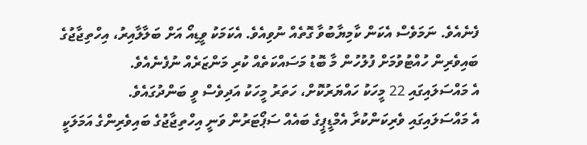ފެނެއެވެ. ނަމަވެސް އެކަން ކާމިޔާބުވާ ގޮތެއް ނުވިއެވެ. އެކަމަކު ވީޑިއޯ އަށް ބަލާލާއިރު، އިހްތިޖާޖުގެ ބައިވެރިން ހުއްޓުވުމަށް ފުލުހުން މާ ބޮޑު މަސައްކަތެއް ކުރި މަންޒަރެއް ނުފެނެއެވެ.
އެ މައްސަލައިގައި 22 މީހަކު ހައްޔަރުކޮށް، ހަތަރު މީހަކު އަދިވެސް ވީ ބަންދުގައެވެ.
އެ މައްސަލައިގައި ވެރިކަންކުރާ އެމްޑީޕީގެ ބައެއް ސަޕޯޓަރުން ވަނީ އިހްތިޖާޖުގެ ބައިވެރިންގެ އަމަލަކީ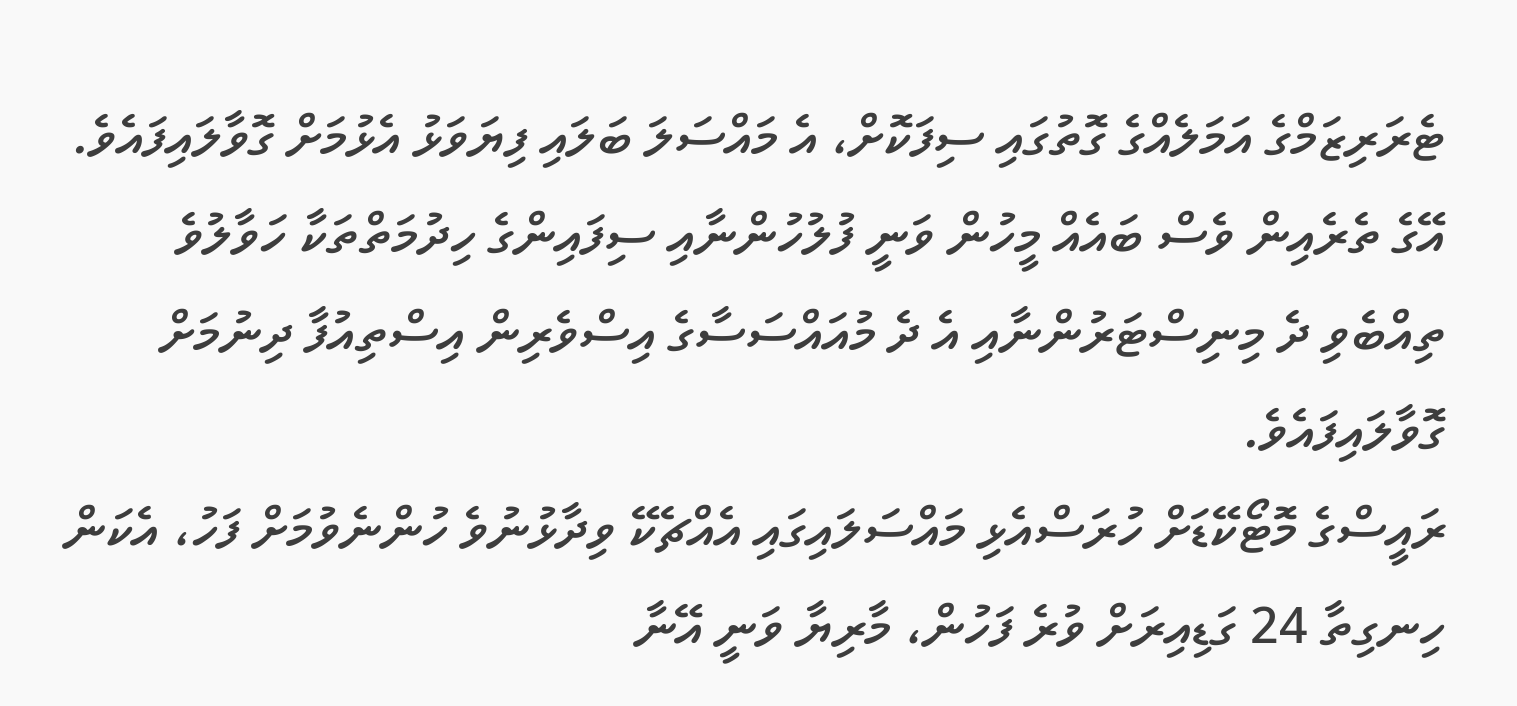ޓެރަރިޒަމްގެ އަމަލެއްގެ ގޮތުގައި ސިފަކޮށް، އެ މައްސަލަ ބަލައި ފިޔަވަޅު އެޅުމަށް ގޮވާލައިފައެވެ. އޭގެ ތެރެއިން ވެސް ބައެއް މީހުން ވަނީ ފުލުހުންނާއި ސިފައިންގެ ހިދުމަތްތަކާ ހަވާލުވެ ތިއްބެވި ދެ މިނިސްޓަރުންނާއި އެ ދެ މުއައްސަސާގެ އިސްވެރިން އިސްތިއުފާ ދިނުމަށް ގޮވާލައިފައެވެ.
ރައީސްގެ މޮޓޯކޭޑަށް ހުރަސްއެޅި މައްސަލައިގައި އެއްޗެކޭ ވިދާޅުނުވެ ހުންނެވުމަށް ފަހު، އެކަން ހިނގިތާ 24 ގަޑިއިރަށް ވުރެ ފަހުން، މާރިޔާ ވަނީ އޭނާ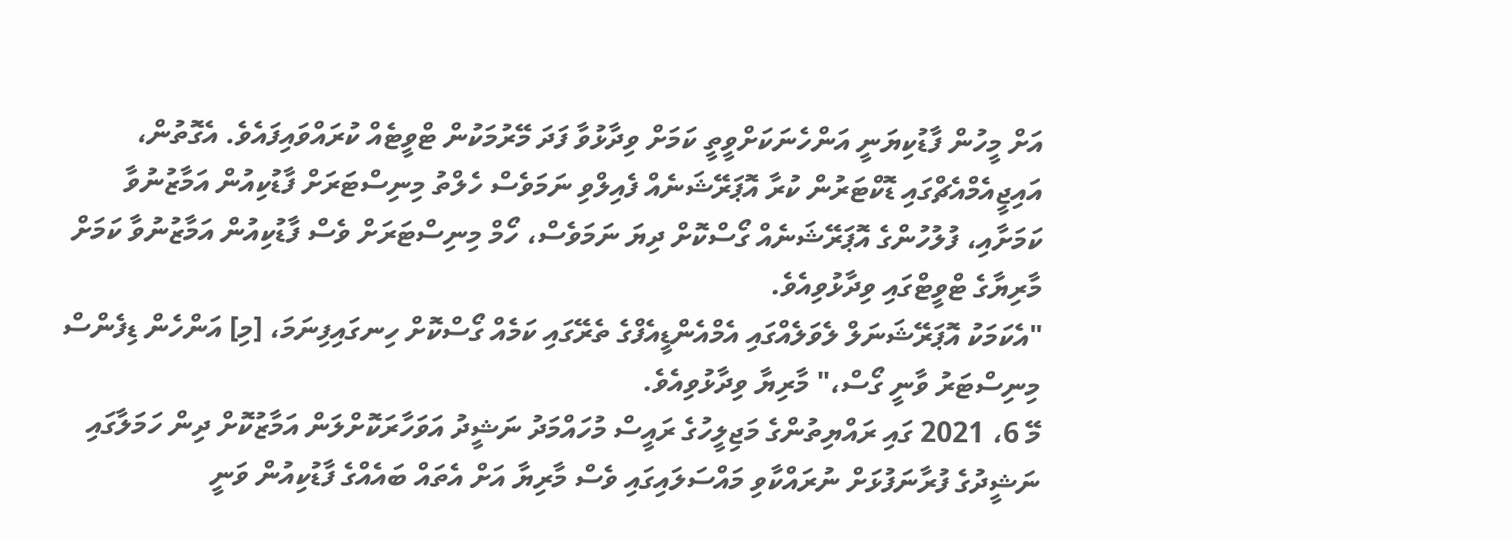އަށް މީހުން ފާޑުކިޔަނީ އަންހެނަކަށްވީތީ ކަމަށް ވިދާޅުވާ ފަދަ މޭރުމަކުން ޓްވީޓެއް ކުރައްވައިފައެވެ. އެގޮތުން، އައިޖީއެމްއެޗްގައި ޑޮކްޓަރުން ކުރާ އޮޕަރޭޝަނެއް ފެއިލްވި ނަމަވެސް ހެލްތު މިނިސްޓަރަށް ފާޑުކިއުން އަމާޒުނުވާ ކަމަށާއި، ފުލުހުންގެ އޮޕަރޭޝަނެއް ގޯސްކޮށް ދިޔަ ނަމަވެސް، ހޯމް މިނިސްޓަރަށް ވެސް ފާޑުކިއުން އަމާޒުނުވާ ކަމަށް މާރިޔާގެ ޓްވީޓްގައި ވިދާޅުވިއެވެ.
"އެކަމަކު އޮޕަރޭޝަނަލް ލެވަލެއްގައި އެމްއެންޑީއެފްގެ ތެރޭގައި ކަމެއް ގޯސްކޮށް ހިނގައިފިނަމަ، [މި] އަންހެން ޑިފެންސް މިނިސްޓަރު ވާނީ ގޯސް،" މާރިޔާ ވިދާޅުވިއެވެ.
މޭ 6، 2021 ގައި ރައްޔިތުންގެ މަޖިލީހުގެ ރައީސް މުހައްމަދު ނަޝީދު އަވަހާރަކޮށްލަން އަމާޒުކޮށް ދިން ހަމަލާގައި ނަޝީދުގެ ފުރާނަފުޅަށް ނުރައްކާވި މައްސަލައިގައި ވެސް މާރިޔާ އަށް އެތައް ބައެއްގެ ފާޑުކިއުން ވަނީ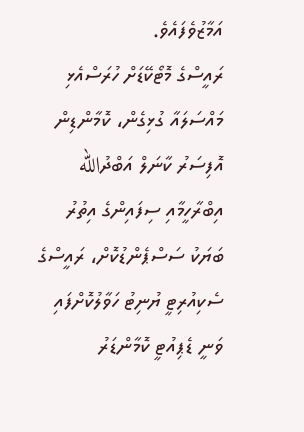އަމާޒުވެފައެވެ.
ރައީސްގެ މޮޓޯކޭޑަށް ހުރަސްއެޅި މައްސަލައާ ގުޅިގެން، ކޮމާންޑިން އޮފިސަރު ކާނަލް އަބްދުالله އިބްރާހީމާއި ސިފައިންގެ އިތުރު ބަޔަކު ސަސްޕެންޑުކޮށް، ރައީސްގެ ސެކިއުރިޓީ ޔުނިޓު ހަވާލުކޮށްފައި ވަނީ ޑެޕިއުޓީ ކޮމާންޑަރު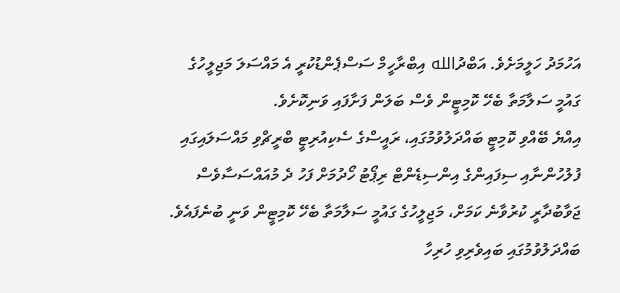އަހުމަދު ހަލީމަށެވެ. އަބްދުالله އިބްރާހީމް ސަސްޕެންޑުކުރީ އެ މައްސަލަ މަޖިލީހުގެ ގައުމީ ސަލާމަތާ ބެހޭ ކޮމިޓީން ވެސް ބަލަން ފަށާފައި ވަނިކޮށެވެ.
އިއްޔެ ބޭއްވި ކޮމިޓީ ބައްދަލުވުމުގައި، ރައީސްގެ ސެކިއުރިޓީ ބްރީޗްވި މައްސަލައިގައި ފުލުހުންނާއި ސިފައިންގެ އިންސިޑެންޓް ރިޕޯޓު ހޯދުމަށް ފަހު ދެ މުއައްސަސާވެސް ޖަވާބުދާރީ ކުރުވާނެ ކަމަށް، މަޖިލީހުގެ ގައުމީ ސަލާމަތާ ބެހޭ ކޮމިޓީން ވަނީ ބުނެފައެވެ. ބައްދަލުވުމުގައި ބައިވެރިވި ހުރިހާ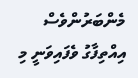މެންބަރުންވެސް އިއްތިފާގު ވެފައިވަނީ މި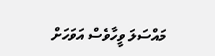މައްސަލަ ވީހާވެސް އަވަހަށް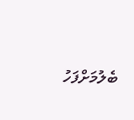ބެލުމަށްފަހު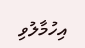އިހުމާލުވި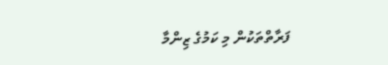ފަރާތްތަކުން މި ކަމުގެ ޒިންމާ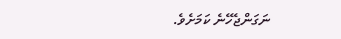ނަގަންޖެހޭނެ ކަމަށެވެ.